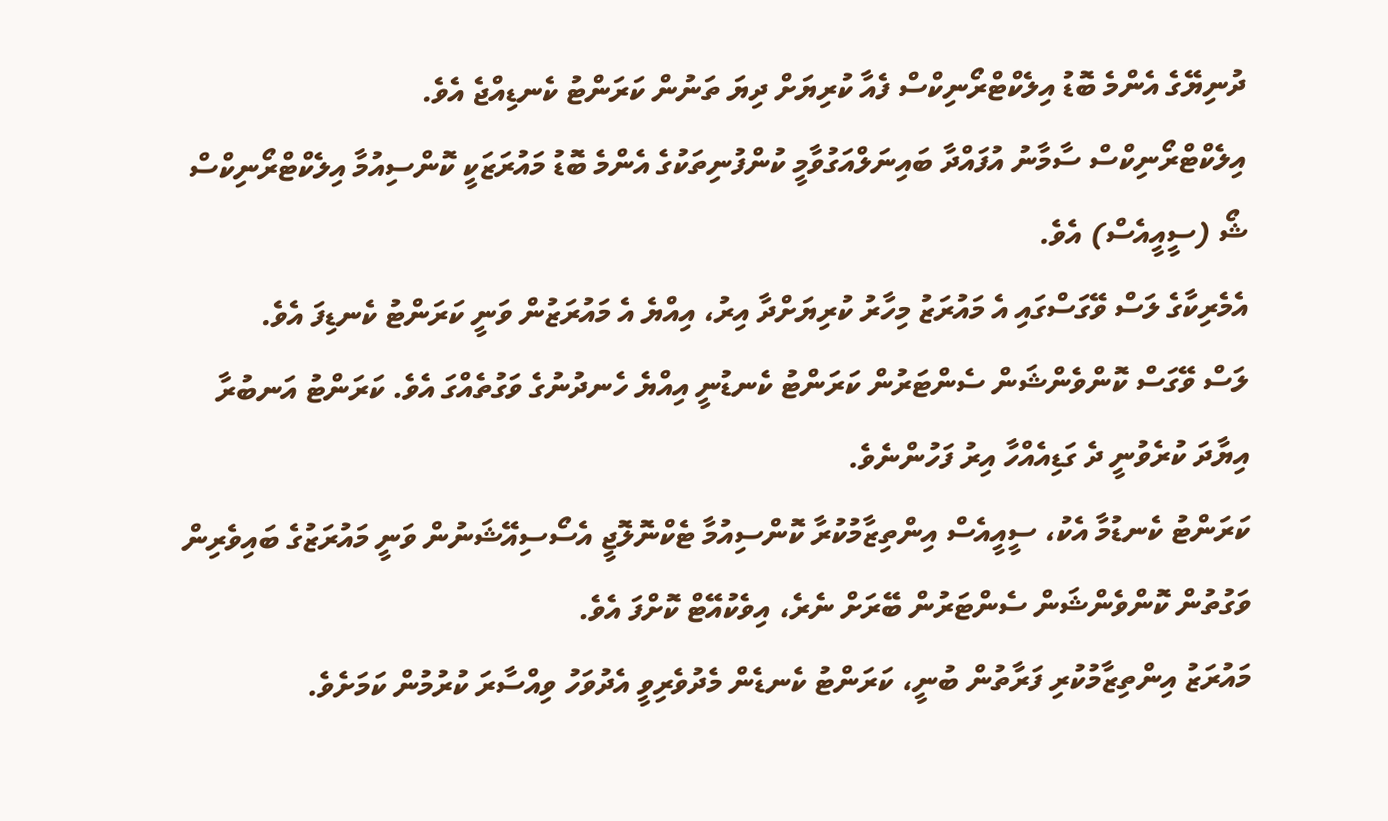ދުނިޔޭގެ އެންމެ ބޮޑު އިލެކްޓްރޯނިކްސް ފެއާ ކުރިޔަށް ދިޔަ ތަނުން ކަރަންޓު ކެނޑިއްޖެ އެވެ.
އިލެކްޓްރޯނިކްސް ސާމާނު އުފައްދާ ބައިނަލްއަގުވާމީ ކުންފުނިތަކުގެ އެންމެ ބޮޑު މައުރަޒަކީ ކޮންސިއުމާ އިލެކްޓްރޯނިކްސް ޝޯ (ސީއީއެސް) އެވެ.
އެމެރިކާގެ ލަސް ވޭގަސްގައި އެ މައުރަޒު މިހާރު ކުރިޔަށްދާ އިރު، އިއްޔެ އެ މައުރަޒުން ވަނީ ކަރަންޓު ކެނޑިފަ އެވެ.
ލަސް ވޭގަސް ކޮންވެންޝަން ސެންޓަރުން ކަރަންޓު ކެނޑުނީ އިއްޔެ ހެނދުނުގެ ވަގުތެއްގަ އެވެ. ކަރަންޓު އަނބުރާ އިޔާދަ ކުރެވުނީ ދެ ގަޑިއެއްހާ އިރު ފަހުންނެވެ.
ކަރަންޓު ކެނޑުމާ އެކު، ސީއީއެސް އިންތިޒާމުކުރާ ކޮންސިއުމާ ޓެކްނޮލޮޖީ އެސޯސިއޭޝަނުން ވަނީ މައުރަޒުގެ ބައިވެރިން ވަގުތުން ކޮންވެންޝަން ސެންޓަރުން ބޭރަށް ނެރެ، އިވެކުއޭޓް ކޮށްފަ އެވެ.
މައުރަޒު އިންތިޒާމުކުރި ފަރާތުން ބުނީ، ކަރަންޓު ކެނޑެން މެދުވެރިވީ އެދުވަހު ވިއްސާރަ ކުރުމުން ކަމަށެވެ.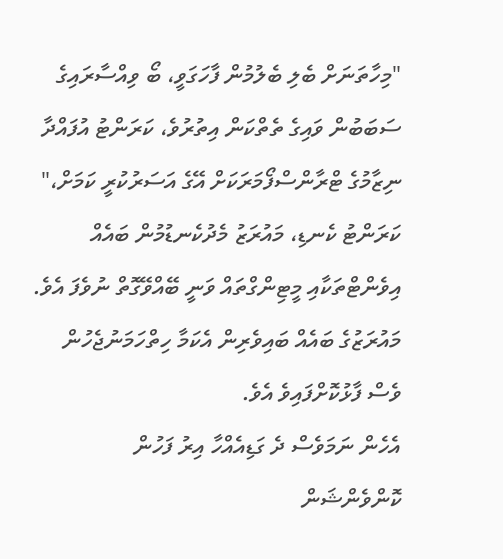"މިހާތަނަށް ބެލި ބެލުމުން ފާހަގަވީ، ބޯ ވިއްސާރައިގެ ސަބަބުން ވައިގެ ތެތްކަން އިތުރުވެ، ކަރަންޓު އުފައްދާ ނިޒާމުގެ ޓްރާންސްފޯމަރަކަށް އޭގެ އަސަރުކުރީ ކަމަށް،"
ކަރަންޓު ކެނޑި، މައުރަޒު މެދުކެނޑުމުން ބައެއް އިވެންޓްތަކާއި މީޓިންގްތައް ވަނީ ބޭއްވޭގޮތް ނުވެފަ އެވެ. މައުރަޒުގެ ބައެއް ބައިވެރިން އެކަމާ ހިތްހަމަނުޖެހުން ވެސް ފާޅުކޮށްފައިވެ އެވެ.
އެހެން ނަމަވެސް ދެ ގަޑިއެއްހާ އިރު ފަހުން ކޮންވެންޝަން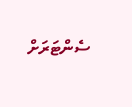ސެންޓަރަށް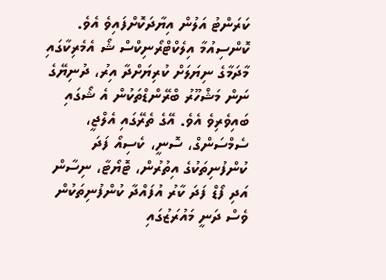ކަރަންޓު އަލުން އިޔާދަކޮށްފައިވެ އެވެ.
ކޮންސިއުމާ އިލެކްޓްރޯނިކްސް ޝޯ އެމެރިކާގައި މާދަމާގެ ނިޔަލަށް ކުރިޔަށްދާ އިރު، ދުނިޔޭގެ ނަން މަޝްހޫރު ބްރޭންޑްތަކުން އެ ޝޯގައި ބައިވެރިވެ އެވެ. އޭގެ ތެރޭގައި އެލްޖީ، ސެމްސަންގް، ސޮނީ، ކެސިއޯ ފަދަ ކުންފުނިތަކުގެ އިތުރުން، ޓޮޔޯޓާ، ނިސާން އަދި ފޯޑް ފަދަ ކާރު އުފައްދާ ކުންފުނިތަކުން ވެސް ދަނީ މައުރަޒުގައި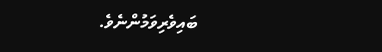ބައިވެރިވަމުންނެވެ.